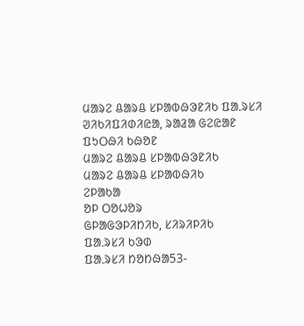ᱢᱟᱨᱮ ᱪᱟᱨᱪ ᱥᱞᱟᱵᱷᱳᱱᱤᱠ ᱯᱟᱹᱨᱥᱤ
ᱣᱤᱠᱤᱯᱤᱰᱤᱭᱟ, ᱨᱟᱲᱟ ᱜᱮᱭᱟᱱ ᱯᱩᱛᱷᱤ ᱠᱷᱚᱱ
ᱢᱟᱨᱮ ᱪᱟᱨᱪ ᱥᱞᱟᱵᱷᱳᱱᱤᱠ
ᱢᱟᱨᱮ ᱪᱟᱨᱪ ᱥᱞᱟᱵᱷᱤᱠ
ᱮᱞᱟᱠᱟ
ᱚᱞ ᱛᱚᱦᱚᱨ
ᱜᱞᱟᱜᱳᱞᱤᱴᱤᱠ, ᱥᱤᱨᱤᱞᱤᱠ
ᱯᱟᱹᱨᱥᱤ ᱠᱳᱰ
ᱯᱟᱹᱨᱥᱤ ᱴᱚᱴᱷᱟ53-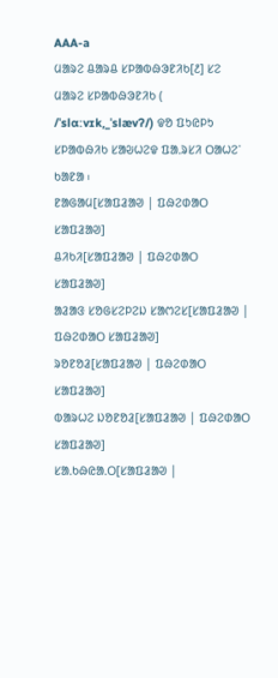AAA-a
ᱢᱟᱨᱮ ᱪᱟᱨᱪ ᱥᱞᱟᱵᱷᱳᱱᱤᱠ[᱒] ᱥᱮ ᱢᱟᱨᱮ ᱥᱞᱟᱵᱷᱳᱱᱤᱠ ( /ˈslɑːvɪk,_ˈslævʔ/) ᱫᱚ ᱯᱩᱭᱞᱩ ᱥᱞᱟᱵᱷᱤᱠ ᱥᱟᱶᱦᱮᱫ ᱯᱟᱹᱨᱥᱤ ᱛᱟᱦᱮᱸ ᱠᱟᱱᱟ ᱾
ᱱᱟᱜᱟᱢ[ᱥᱟᱯᱲᱟᱣ | ᱯᱷᱮᱰᱟᱛ ᱥᱟᱯᱲᱟᱣ]
ᱪᱤᱠᱤ[ᱥᱟᱯᱲᱟᱣ | ᱯᱷᱮᱰᱟᱛ ᱥᱟᱯᱲᱟᱣ]
ᱟᱲᱟᱝ ᱥᱚᱜᱥᱮᱞᱮᱡ ᱥᱟᱬᱮᱥ[ᱥᱟᱯᱲᱟᱣ | ᱯᱷᱮᱰᱟᱛ ᱥᱟᱯᱲᱟᱣ]
ᱨᱚᱱᱚᱲ[ᱥᱟᱯᱲᱟᱣ | ᱯᱷᱮᱰᱟᱛ ᱥᱟᱯᱲᱟᱣ]
ᱵᱟᱨᱦᱮ ᱡᱚᱱᱚᱲ[ᱥᱟᱯᱲᱟᱣ | ᱯᱷᱮᱰᱟᱛ ᱥᱟᱯᱲᱟᱣ]
ᱥᱟᱹᱠᱷᱭᱟᱹᱛ[ᱥᱟᱯᱲᱟᱣ |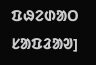ᱯᱷᱮᱰᱟᱛ ᱥᱟᱯᱲᱟᱣ]